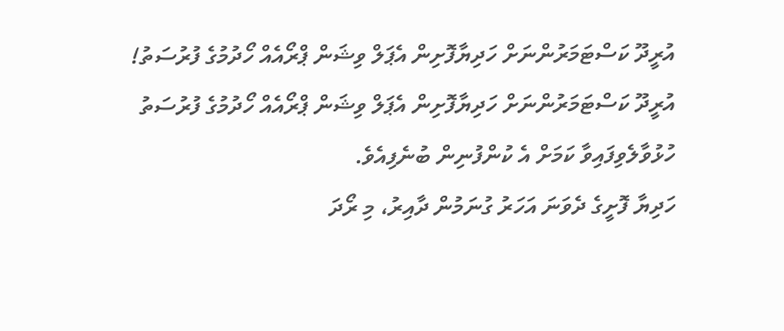އުރީދޫ ކަސްޓަމަރުންނަށް ހަދިޔާފޮށިން އެޕަލް ވިޝަން ޕްރޯއެއް ހޯދުމުގެ ފުރުސަތު!
އުރީދޫ ކަސްޓަމަރުންނަށް ހަދިޔާފޮށިން އެޕަލް ވިޝަން ޕްރޯއެއް ހޯދުމުގެ ފުރުސަތު ހުޅުވާލެވިފައިވާ ކަމަށް އެ ކުންފުނިން ބުނެފިއެވެ.
ހަދިޔާ ފޮށީގެ ދެވަނަ އަހަރު ގުނަމުން ދާއިރު، މި ރޯދަ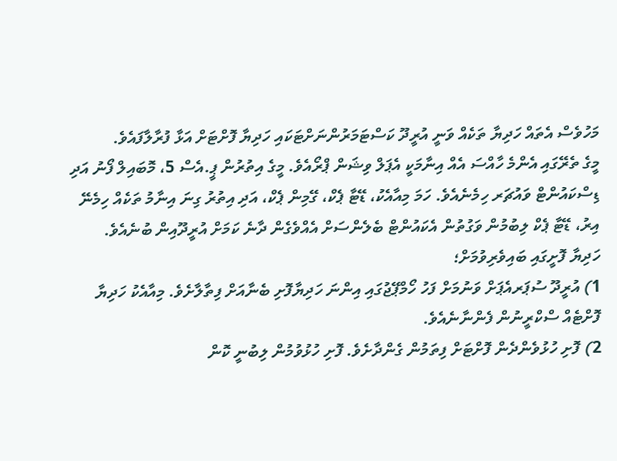މަހުވެސް އެތައް ހަދިޔާ ތަކެއް ވަނީ އުރީދޫ ކަސްޓަމަރުންނަށްޓަކައި ހަދިޔާ ފޮށްޓަށް އަޅާ ފުރާލާފައެވެ.
މީގެ ތެރޭގައި އެންމެ ހާއްސަ އެއް އިނާމަކީ އެޕަލް ވިޝަން ޕްރޯއެވެ. މީގެ އިތުރުން ޕީ.އެސް 5، މޮބައިލް ފޯނު އަދި ޑިސްކައުންޓް ވައުޗަރ ހިމެނެއެވެ. ހަމަ މިއާއެކު، ޑޭޓާ ޕެކް، ގޭމިން ޕެކް، އަދި އިތުރު ގިނަ އިނާމު ތަކެއް ހިމެނޭ އިރު، ޑޭޓާ ޕެކް ލިބުމުން ވަގުތުން އެކައުންޓް ބެލެންސަށް އެއްވެގެން ދާނެ ކަމަށް އުރީދޫއިން ބުނެއެވެ.
ހަދިޔާ ފޮށީގައި ބައިވެރިވުމަށް؛
1) އުރީދޫ ސުޕަރއެޕަށް ވަނުމަށް ފަހު ހޯމްޕޭޖުގައި އިންނަ ހަދިޔާފޮށި ބެނާއަށް ފިތާލާށެވެ. މިއާއެކު ހަދިޔާ ފޮށްޓެއް ސްކްރީނުން ފެންނާނެއެވެ.
2) ފޮށި ހުޅުވެންދެން ފޮށްޓަށް ފިތަމުން ގެންދާށެވެ. ފޮށި ހުޅުވުމުން ލިބުނީ ކޮން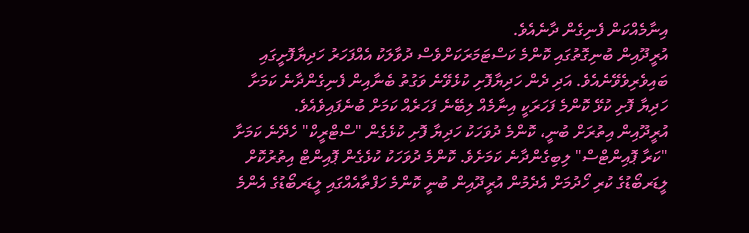އިނާމެއްކަން ފެނިގެން ދާނެއެވެ.
އުރީދޫއިން ބުނިގޮތުގައި ކޮންމެ ކަސްޓަމަރަކަށްވެސް ދުވާލަކު އެއްފަހަރު ހަދިޔާފޮށީގައި ބައިވެރިވެވޭނެއެވެ. އަދި ދެން ހަދިޔާފޮށި ކުޅެވޭނެ ވަގުތު ބެނާއިން ފެނިގެންދާނެ ކަމަށާ ހަދިޔާ ފޮށި ކުޅޭ ކޮންމެ ފަހަރަކީ އިނާމެއް ލިބޭނެ ފަހަރެއް ކަމަށް ބުނެފައިވެއެވެ.
އުރީދޫއިން އިތުރަށް ބުނީ، ކޮންމެ ދުވަހަކު ހަދިޔާ ފޮށި ކުޅެގެން "ސްޓްރީކް" ހެދޭނެ ކަމަށާ "ކަރާ ޕޮއިންޓްސް" ލިބިގެންދާނެ ކަމަށެވެ. ކޮންމެ ދުވަހަކު ކުޅެގެން ޕޮއިންޓް އިތުރުކޮށް ލީޑަރބޯޑުގެ ކުރި ހޯދުމަށް އެދެމުން އުރީދޫއިން ބުނީ ކޮންމެ ހަފްތާއެއްގައި ލީޑަރބޯޑުގެ އެންމެ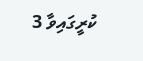ކުރީގައިވާ 3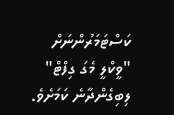ކަސްޓަމަރުންނަށް "ވީކްލީ މެގަ ގިފްޓް" ލިބިގެންދާނެ ކަމަށެވެ.